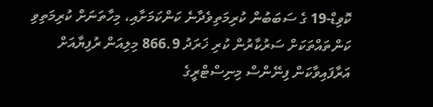ކޮވިޑް-19 ގެ ސަބަބުން ކުރިމަތިވެދާނެ ކަންކަމަށާއި، މިހާތަނަށް ކުރިމަތިވި ކަންތައްތަކަށް ސަރުކާރުން ކުރި ޚަރަދު 866.9 މިލިއަން ރުފިޔާއަށް އަރާފައިވާކަން ފިނޭންސް މިނިސްޓްރީގެ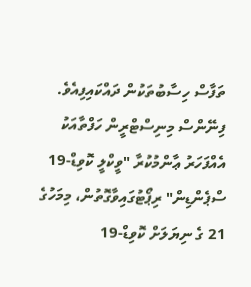ތަފާސް ހިސާބުތަކުން ދައްކައިފިއެވެ.
ފިނޭންސް މިނިސްޓްރީން ހަފްތާއަކު އެއްފަހަރު ޢާންމުކުރާ "ވީކްލީ ކޮވިޑް-19 ސްޕެންޑިން" ރިޕޯޓުގައިވާގޮތުން، މިމަހުގެ 21 ގެ ނިޔަލަށް ކޮވިޑް-19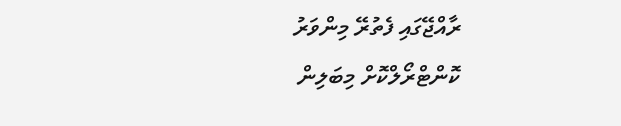ރާއްޖޭގައި ފެތުރޭ މިންވަރު ކޮންޓްރޯލްކޮށް މިބަލިން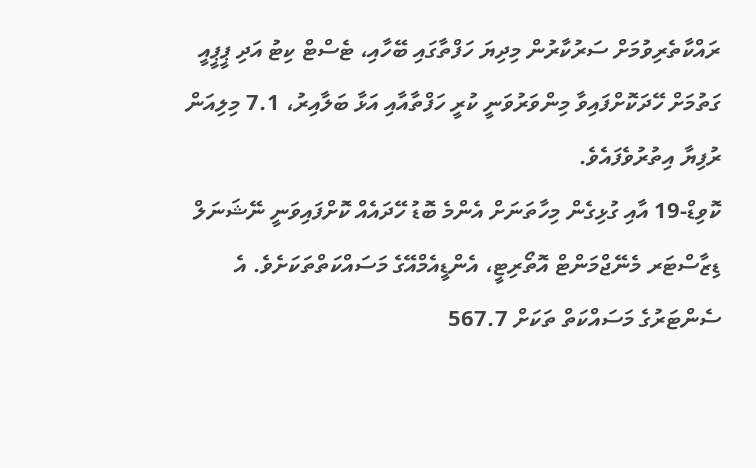ރައްކާތެރިވުމަށް ސަރުކާރުން މިދިޔަ ހަފްތާގައި ބޭހާއި، ޓެސްޓް ކިޓު އަދި ޕީޕީއީ ގަތުމަށް ހޭދަކޮށްފައިވާ މިންވަރުވަނީ ކުރީ ހަފްތާއާއި އަޅާ ބަލާއިރު، 7.1 މިލިއަން ރުފިޔާ އިތުރުވެފައެވެ.
ކޮވިޑް-19 އާއި ގުޅިގެން މިހާތަނަށް އެންމެ ބޮޑު ހޭދައެއް ކޮށްފައިވަނީ ނޭޝަނަލް ޑިޒާސްޓަރ މެނޭޖްމަންޓް އޮތޯރިޓީ، އެންޑީއެމްއޭގެ މަސައްކަތްތަކަށެވެ. އެ ސެންޓަރުގެ މަސައްކަތް ތަކަށް 567.7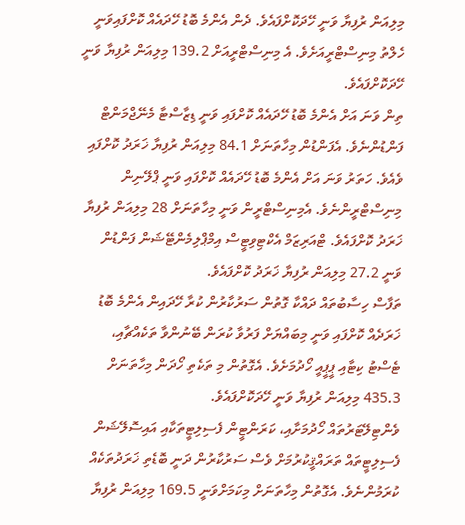މިލިއަން ރުފިޔާ ވަނީ ހޭދަކޮށްފައެވެ. ދެން އެންމެ ބޮޑު ހޭދައެއް ކޮށްފައިވަނީ ހެލްތު މިނިސްޓްރީއަށެވެ. އެ މިނިސްޓްރީއަށް 139.2 މިލިއަން ރުފިޔާ ވަނީ ހޭދަކޮށްފައެވެ.
ތިން ވަނަ އަށް އެންމެ ބޮޑު ހޭދައެއް ކޮށްފައި ވަނީ ޑިޒާސްޓާ މެނޭޖްމަންޓް ފަންޑުންނެވެ. އެފަންޑުން މިހާތަނަށް 84.1 މިލިއަން ރުފިޔާ ޚަރަދު ކޮށްފައި ވެއެވެ. ހަތަރު ވަނަ އަށް އެންމެ ބޮޑު ހޭދައެއް ކޮށްފައި ވަނީ ޕްލޭނިން މިނިސްޓްރީންނެވެ. އެމިނިސްޓްރީން ވަނީ މިހާތަނަށް 28 މިލިއަން ރުފިޔާ ޚަރަދު ކޮށްފައެވެ. ޓްއަރިޒަމް އެކްޓިވިޓީސް އިމްޕްލިމެންޓޭޝަން ފަންޑުން ވަނީ 27.2 މިލިއަން ރުފިޔާ ޚަރަދު ކޮށްފައެވެ.
ތަފާސް ހިސާބުތައް ދައްކާ ގޮތުން ސަރުކާރުން ކުރާ ހޭދައިން އެންމެ ބޮޑު ޚަރަދެއް ކޮށްފައި ވަނީ މިބައްޔަށް ފަރުވާ ކުރަން ބޭނުންވާ ތަކެއްޗާއި، ޓެސްޓު ކިޓާއި ޕީޕީއީ ހޯދުމަށެވެ. އެގޮތުން މި ތަކެތި ހޯދަން މިހާތަނަށް 435.3 މިލިއަން ރުފިޔާ ވަނީ ހޭދަކޮށްފައެވެ.
ވެންޓިލޭޓަރުތައް ހޯދުމަށާއި، ކަރަންޓީން ފެސިލިޓީތަކާއި އައިސޮލޭޝަން ފެސިލިޓީތައް ތަރައްޤީކުރުމަށް ވެސް ސަރުކާރުން ދަނީ ބޮޑެތި ޚަރަދުތަކެއް ކުރަމުންނެވެ. އެގޮތުން މިހާތަނަށް މިކަމަށްވަނީ 169.5 މިލިއަން ރުފިޔާ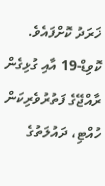ޚަރަދު ކޮށްފައެވެ.
ކޮވިޑް-19 އާއި ގުޅިގެން ރާއްޖޭގެ ފަތުރުވެރިކަން ހުއްޓި، ދައުލަތުގެ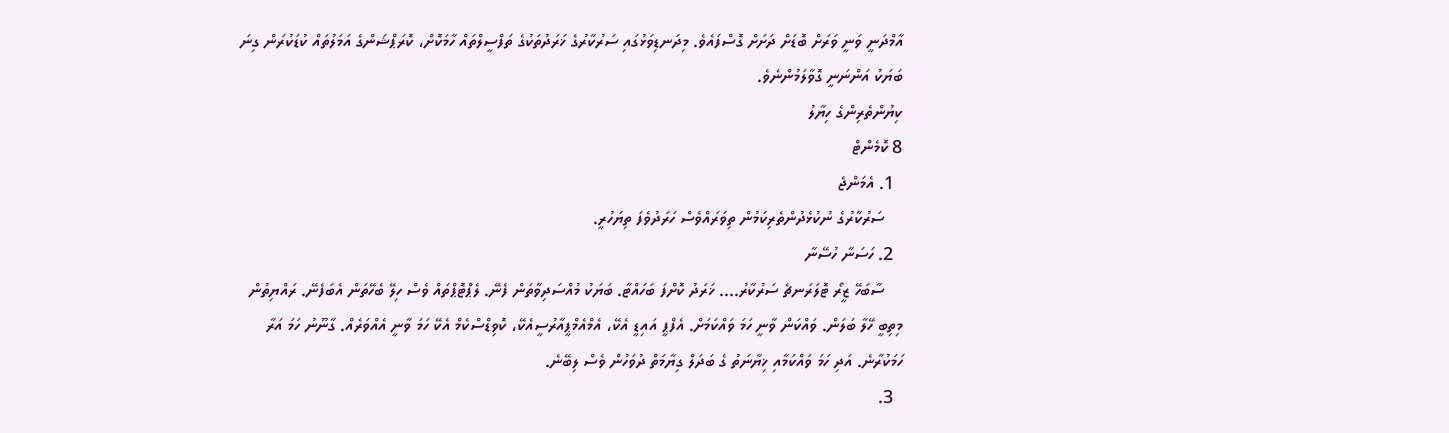އާމްދަނީ ވަނީ ވަރަށް ބޮޑަށް ދަށަށް ގޮސްފައެވެ. މިދަނޑިވަޅުގައި ސަރުކާރުގެ ޚަރަދުތަކުގެ ތަފްސީލްތައް ހާމަކޮށް، ކޮރަޕްޝަންގެ އަމަލުތައް ކުޑަކުރަން ގިނަ ބަޔަކު އަންނަނީ ގޮވާލަމުންނެވެ.
ކިޔުންތެރިންގެ ހިޔާލު
8 ކޮމެންޓް
  1. އެމަންޖެ
    ސަރުކާރުގެ ނުކުޅެދުންތެރިކަމުން ތިވަރައްވެސް ހަރަދުވެފަ ތިޔަހުރީ.
  2. ހަސަނާ ހުސޭނާ
    ސާބަހޭ ޒީރޯ ޓޮލަރަނޗެ ސަރުކާރު.... ޚަރަދު ކޮށްފަ ބަހައްޓާ. ބަޔަކު މުއްސަދިވާތަން ފެނޭ. ލެޕްޓޮޕްތައް ވެސް ހިލޭ ބެހޭތަން އެބަފެނޭ. ރައްޔިތުން މިތިބީ ހޭލާ ބަލަން. ވައްކަން ވާނީ ހަމަ ވައްކަމަށް. އެފްޕީ އައިޑީ އެކޭ، އެމްއެމްޕީއާރުސީއެކޭ، ކޮވިޑްސްކެމް އެކޭ ހަމަ ވާނީ އެއްވަރެއް. ގާނޫނު ހަމަ އަރާ ހަމަކުރާނެ. އަދި ހަމަ ވައްކަމާއި ޚިޔާނަތު ގެ ބަދަލް ގިޔާމަތް ދުވަހުން ވެސް ލިބޭނެ.
  3.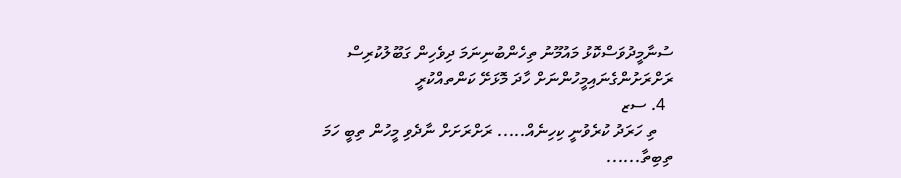ސުނާމީދުވަސްކޮޅު މައުމޫނު ތިހެންބުނިނަމަ ދިވެހިން ގަބޫލުކުރިސް ރަށްރަށުންގެނައިމީހުންނަށް ހާދަ މޮޅަށޭ ކަންތއްކުރީ
  4. ސޒ
    ތި ހަރަދު ކުރެވުނީ ކިހިނެއް..... ރަށްރަށަށް ނާދެވި މީހުން ތިބީ ހަމަ ތިބިތާ......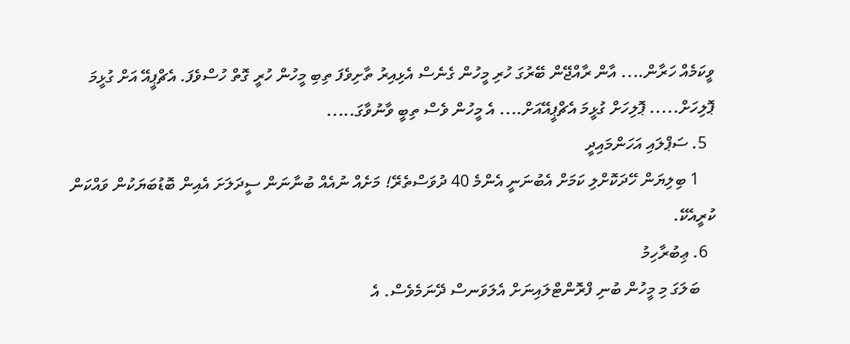ވީކަމެއް ހަރާން.... އާން ރާއްޖޭން ބޭރުގަ ހުރި މީހުން ގެނެސް އެޅިއިރު ތާށިވެފަ ތިބި މީހުން ހުރީ ގޮތް ހުސްވެފަ. އެޗްޕީއޭ އަށް ގުޅީމަ ޕޮލިހަށް..... ޕޮލިހަށް ގުޅީމަ އެޗްޕީއޭއަށް.... އެ މީހުން ވެސް ތިބީ ވާނުވާގަ.....
  5. ސަޕްލައި އަހަންމައިދީ
    1 ބިލިޔަން ހޭދަކޮށްލި ކަމަށް އެބުނަނީ އެންމެ 40 ދުވަސްތެރޭ! މަށެއް ނުއެއް ބުނާނަން ސީދަލަށަ އެއިން ބޮޑުބަޔަކުން ވައްކަން ކުރީއެކޭ.
  6. ޢިބުރާހިމު
    ބަލަގަ މި މީހުން ބުނި ފްރޮންޓްލައިނަށް އެލަވަނސް ދޭނަމެވެސް. އެ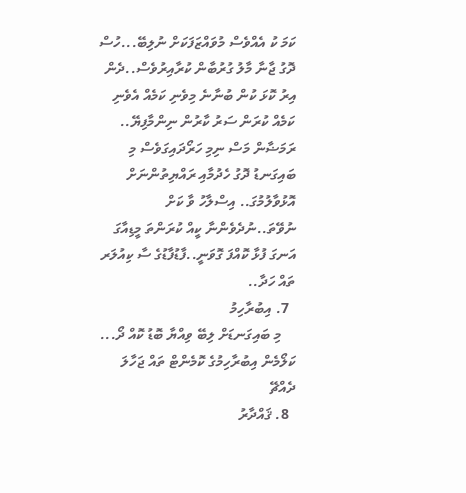ކަމަ ކު އެއްވެސް މުވައްޒަފަކަށް ނުލިބޭ...ހުސް ދޮގު ޖާނާ މާލު ގުރުބާން ކުރާއިރުވެސް..ދެން އިރު ކޮޅަ ކުން ބުނާނެ މިވެނި ކަމެއް އެވެނި ކަމެއް ކުރަން ސަރު ކާރުން ނިންމާފިޔޭ.. ރަމަޟާން މަސް ނިމި ހަރޯދައިގަވެސް މި ބައިގަނޑު ދޮގު ހެދުމާއި ރައްޔިތުންނަށް އޮޅުވާލުމުގަ.. އިސްލާހު ވާ ކަށް ނުވޭތަ..ނުދެވެންނާ ކީއް ކުރަންތަ މީޑިއާގަ އަނގަ ފުޅާ ކޮއްފަ ގޮވަނީ..ފާޑުފާޑުގެ ސާ ކިއުލަރ ތައް ހަދާ..
  7. އިބުރާހިމު
    މި ބައިގަނޑަށް ލިބޭ ވިއްޔާ ބޮޑު ކޮއް ދޯ... ކަލޯމެން އިބުރާހިމުގެ ކޮމެންޓް ތައް ޖަހާލަ ދެއްޗޭ
  8. ޤައްދާރު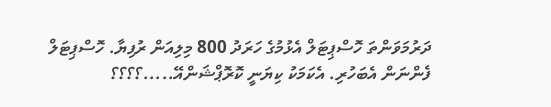ދަރުމަވަންތަ ހޮސްޕިޓަލް އެޅުމުގެ ހަރަދު 800 މިލިއަން ރުފިޔާ. ހޮސްޕިޓަލް ފެންނަން އެބަހުރި. އެކަމަކު ކިޔަނީ ކޮރޮޕްޝަންއޭ.....؟؟؟؟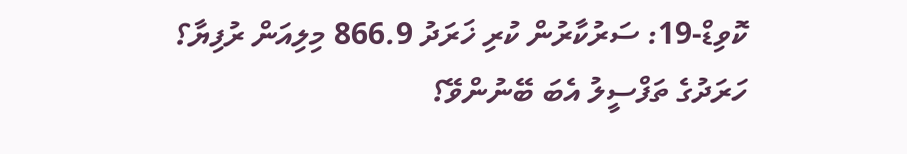ކޮވިޑް-19: ސަރުކާރުން ކުރި ޚަރަދު 866.9 މިލިއަން ރުފިޔާ؟ ހަރަދުގެ ތަފްސީލު އެބަ ބޭނުންވޭ؟